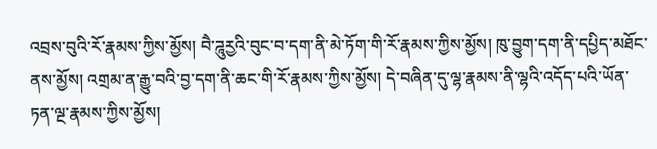འབྲས་བུའི་རོ་རྣམས་ཀྱིས་མྱོས། བཻ་ཌཱུརྱའི་བུང་བ་དག་ནི་མེ་ཏོག་གི་རོ་རྣམས་ཀྱིས་མྱོས། ཁུ་བྱུག་དག་ནི་དཔྱིད་མཐོང་ནས་མྱོས། འགྲམ་ན་རྒྱུ་བའི་བྱ་དག་ནི་ཆང་གི་རོ་རྣམས་ཀྱིས་མྱོས། དེ་བཞིན་དུ་ལྷ་རྣམས་ནི་ལྷའི་འདོད་པའི་ཡོན་ཏན་ལྔ་རྣམས་ཀྱིས་མྱོས།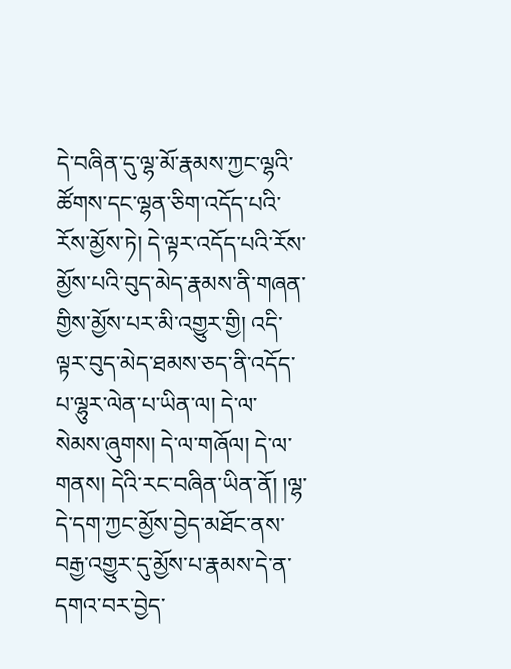དེ་བཞིན་དུ་ལྷ་མོ་རྣམས་ཀྱང་ལྷའི་ཚོགས་དང་ལྷན་ཅིག་འདོད་པའི་རོས་མྱོས་ཏེ། དེ་ལྟར་འདོད་པའི་རོས་མྱོས་པའི་བུད་མེད་རྣམས་ནི་གཞན་གྱིས་མྱོས་པར་མི་འགྱུར་གྱི། འདི་ལྟར་བུད་མེད་ཐམས་ཅད་ནི་འདོད་པ་ལྷུར་ལེན་པ་ཡིན་ལ། དེ་ལ་སེམས་ཞུགས། དེ་ལ་གཞོལ། དེ་ལ་གནས། དེའི་རང་བཞིན་ཡིན་ནོ། །ལྷ་དེ་དག་ཀྱང་མྱོས་བྱེད་མཐོང་ནས་བརྒྱ་འགྱུར་དུ་མྱོས་པ་རྣམས་དེ་ན་དགའ་བར་བྱེད་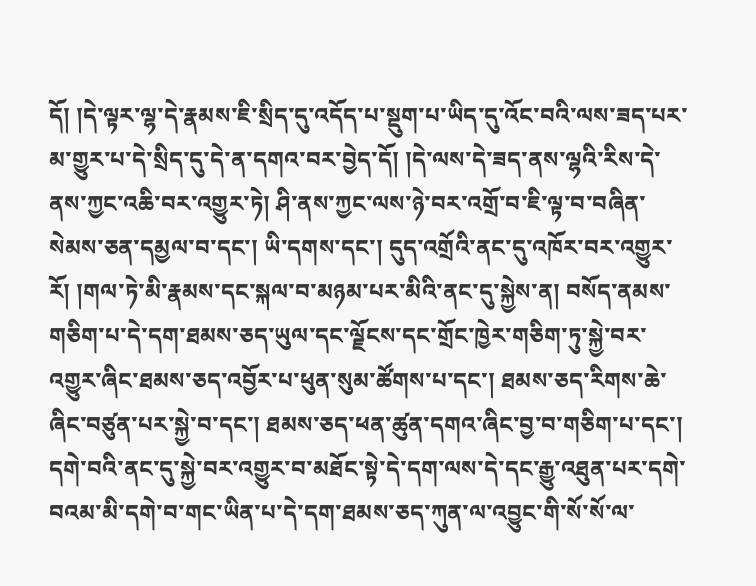དོ། །དེ་ལྟར་ལྷ་དེ་རྣམས་ཇི་སྲིད་དུ་འདོད་པ་སྡུག་པ་ཡིད་དུ་འོང་བའི་ལས་ཟད་པར་མ་གྱུར་པ་དེ་སྲིད་དུ་དེ་ན་དགའ་བར་བྱེད་དོ། །དེ་ལས་དེ་ཟད་ནས་ལྷའི་རིས་དེ་ནས་ཀྱང་འཆི་བར་འགྱུར་ཏེ། ཤི་ནས་ཀྱང་ལས་ཉེ་བར་འགྲོ་བ་ཇི་ལྟ་བ་བཞིན་སེམས་ཅན་དམྱལ་བ་དང་། ཡི་དགས་དང་། དུད་འགྲོའི་ནང་དུ་འཁོར་བར་འགྱུར་རོ། །གལ་ཏེ་མི་རྣམས་དང་སྐལ་བ་མཉམ་པར་མིའི་ནང་དུ་སྐྱེས་ན། བསོད་ནམས་གཅིག་པ་དེ་དག་ཐམས་ཅད་ཡུལ་དང་ལྗོངས་དང་གྲོང་ཁྱེར་གཅིག་ཏུ་སྐྱེ་བར་འགྱུར་ཞིང་ཐམས་ཅད་འབྱོར་པ་ཕུན་སུམ་ཚོགས་པ་དང་། ཐམས་ཅད་རིགས་ཆེ་ཞིང་བཙུན་པར་སྐྱེ་བ་དང་། ཐམས་ཅད་ཕན་ཚུན་དགའ་ཞིང་བྱ་བ་གཅིག་པ་དང་། དགེ་བའི་ནང་དུ་སྐྱེ་བར་འགྱུར་བ་མཐོང་སྟེ་དེ་དག་ལས་དེ་དང་རྒྱུ་འཐུན་པར་དགེ་བའམ་མི་དགེ་བ་གང་ཡིན་པ་དེ་དག་ཐམས་ཅད་ཀུན་ལ་འབྱུང་གི་སོ་སོ་ལ་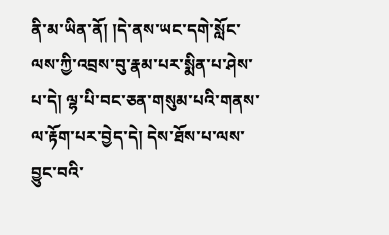ནི་མ་ཡིན་ནོ། །དེ་ནས་ཡང་དགེ་སློང་ལས་ཀྱི་འབྲས་བུ་རྣམ་པར་སྨིན་པ་ཤེས་པ་དེ། ལྷ་པི་བང་ཅན་གསུམ་པའི་གནས་ལ་རྟོག་པར་བྱེད་དེ། དེས་ཐོས་པ་ལས་བྱུང་བའི་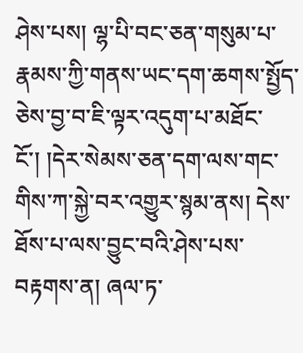ཤེས་པས། ལྷ་པི་བང་ཅན་གསུམ་པ་རྣམས་ཀྱི་གནས་ཡང་དག་ཆགས་སྤྱོད་ཅེས་བྱ་བ་ཇི་ལྟར་འདུག་པ་མཐོང་ངོ་། །དེར་སེམས་ཅན་དག་ལས་གང་གིས་ཀ་སྐྱེ་བར་འགྱུར་སྙམ་ནས། དེས་ཐོས་པ་ལས་བྱུང་བའི་ཤེས་པས་བརྟགས་ན། ཞལ་ཏ་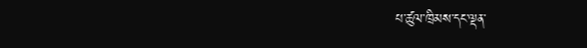པ་ཚུལ་ཁྲིམས་དང་ལྡན་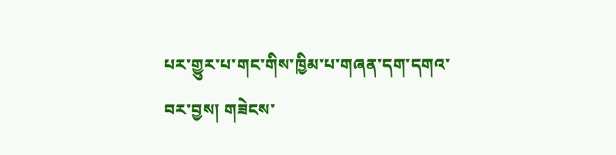པར་གྱུར་པ་གང་གིས་ཁྱིམ་པ་གཞན་དག་དགའ་བར་བྱས། གཟེངས་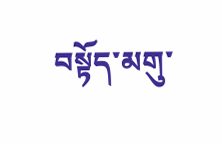བསྟོད་མགུ་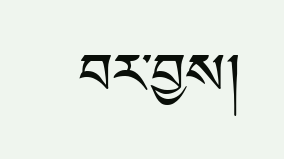བར་བྱས།